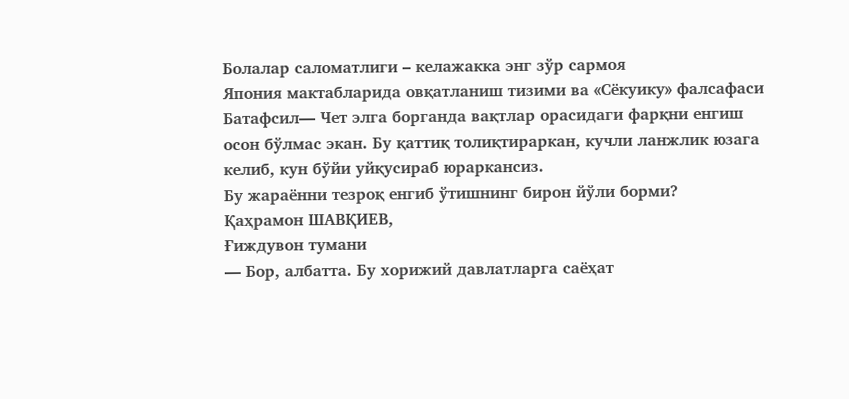Болалар саломатлиги – келажакка энг зўр сармоя
Япония мактабларида овқатланиш тизими ва «Сёкуику» фалсафаси
Батафсил— Чет элга борганда вақтлар орасидаги фарқни енгиш осон бўлмас экан. Бу қаттиқ толиқтираркан, кучли ланжлик юзага келиб, кун бўйи уйқусираб юраркансиз.
Бу жараённи тезроқ енгиб ўтишнинг бирон йўли борми?
Қаҳрамон ШАВҚИЕВ,
Ғиждувон тумани
— Бор, албатта. Бу хорижий давлатларга саёҳат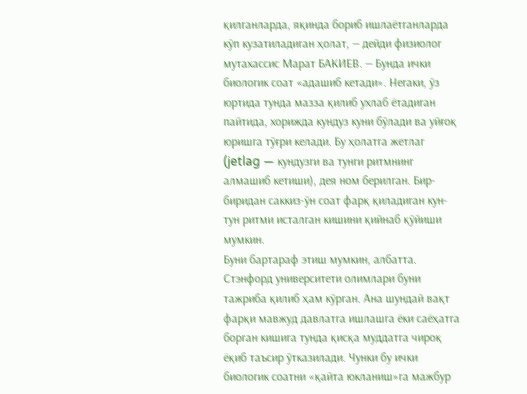қилганларда, яқинда бориб ишлаётганларда кўп кузатиладиган ҳолат, — дейди физиолог мутахассис Марат БАКИЕВ. — Бунда ички биологик соат «адашиб кетади». Негаки, ўз юртида тунда мазза қилиб ухлаб ётадиган пайтида, хорижда кундуз куни бўлади ва уйғоқ юришга тўғри келади. Бу ҳолатга жетлаг (jetlag — кундузги ва тунги ритмнинг алмашиб кетиши), дея ном берилган. Бир-биридан саккиз-ўн соат фарқ қиладиган кун-тун ритми исталган кишини қийнаб қўйиши мумкин.
Буни бартараф этиш мумкин, албатта. Стэнфорд университети олимлари буни тажриба қилиб ҳам кўрган. Ана шундай вақт фарқи мавжуд давлатга ишлашга ёки саёҳатга борган кишига тунда қисқа муддатга чироқ ёқиб таъсир ўтказилади. Чунки бу ички биологик соатни «қайта юкланиш»га мажбур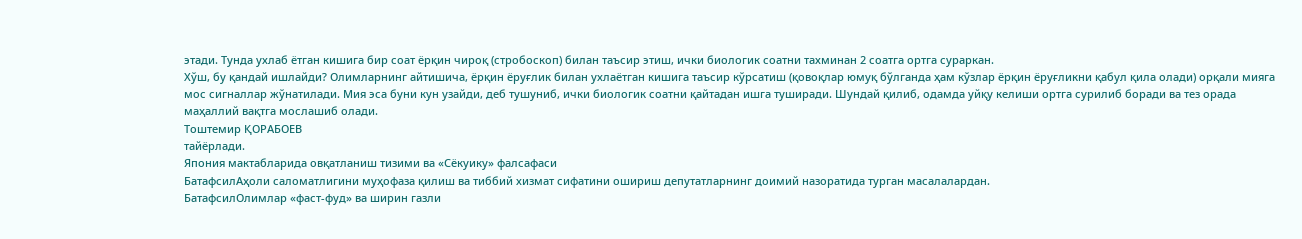этади. Тунда ухлаб ётган кишига бир соат ёрқин чироқ (стробоскоп) билан таъсир этиш, ички биологик соатни тахминан 2 соатга ортга сураркан.
Хўш, бу қандай ишлайди? Олимларнинг айтишича, ёрқин ёруғлик билан ухлаётган кишига таъсир кўрсатиш (қовоқлар юмуқ бўлганда ҳам кўзлар ёрқин ёруғликни қабул қила олади) орқали мияга мос сигналлар жўнатилади. Мия эса буни кун узайди, деб тушуниб, ички биологик соатни қайтадан ишга туширади. Шундай қилиб, одамда уйқу келиши ортга сурилиб боради ва тез орада маҳаллий вақтга мослашиб олади.
Тоштемир ҚОРАБОЕВ
тайёрлади.
Япония мактабларида овқатланиш тизими ва «Сёкуику» фалсафаси
БатафсилАҳоли саломатлигини муҳофаза қилиш ва тиббий хизмат сифатини ошириш депутатларнинг доимий назоратида турган масалалардан.
БатафсилОлимлар «фаст-фуд» ва ширин газли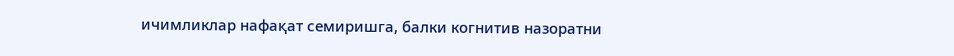ичимликлар нафақат семиришга, балки когнитив назоратни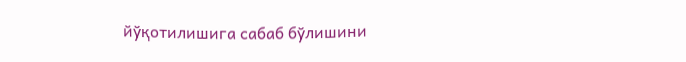йўқотилишига сабаб бўлишини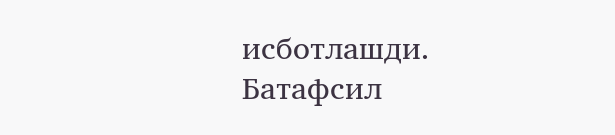исботлашди.
Батафсил